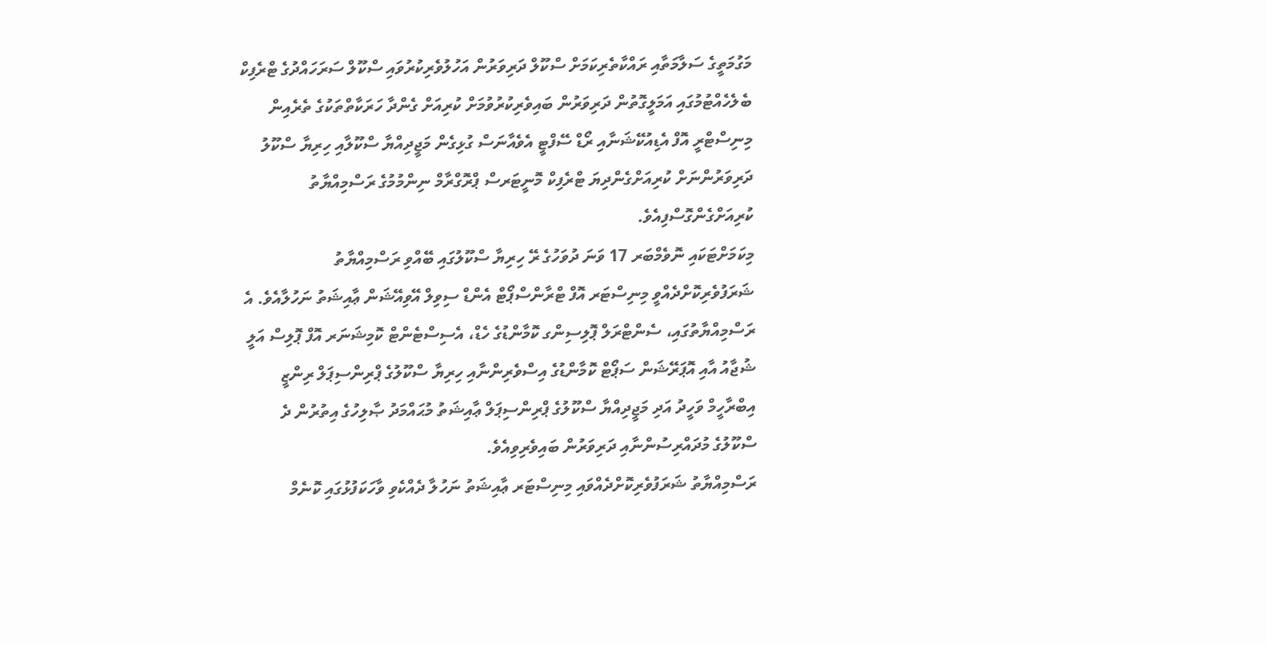މަގުމަތީގެ ސަލާމަތާއި ރައްކާތެރިކަމަށް ސްކޫލް ދަރިވަރުން އަހުލުވެރިކުރުވައި ސްކޫލް ސަރަހައްދުގެ ޓްރެފިކް ބެލެހެއްޓުމުގައި އަމަލީގޮތުން ދަރިވަރުން ބައިވެރިކުރުވުމަށް ކުރިއަށް ގެންދާ ހަރަކާތްތަކުގެ ތެރެއިން މިނިސްޓްރީ އޮފް އެޑިއުކޭޝަނާއި ރޯޑް ސޭފްޓީ އެވެއާނަސް ގުޅިގެން މަޖީދިއްޔާ ސްކޫލާއި ހިރިޔާ ސްކޫލު ދަރިވަރުންނަށް ކުރިއަށްގެންދިޔަ ޓްރެފިކް މޮނީޓަރސް ޕްރޮގްރާމް ނިންމުމުގެ ރަސްމިއްޔާތު ކުރިއަށްގެންގޮސްފިއެވެ.
މިކަމަށްޓަކައި ނޮވެމްބަރ 17 ވަނަ ދުވަހުގެ ރޭ ހިރިޔާ ސްކޫލުގައި ބޭއްވި ރަސްމިއްޔާތު ޝަރަފުވެރިކޮށްދެއްވީ މިނިސްޓަރ އޮފް ޓްރާންސްޕޯޓް އެންޑް ސިވިލް އޭވިއޭޝަން ޢާއިޝަތު ނަހުލާއެވެ. އެ ރަސްމިއްޔާތުގައި، ސެންޓްރަލް ޕޮލިސިންގ ކޮމާންޑުގެ ހެޑް، އެސިސްޓެންޓް ކޮމިޝަނަރ އޮފް ޕޮލިސް އަލީ ޝުޖާއު އާއި އޮޕަރޭޝަން ސަޕޯޓް ކޮމާންޑުގެ އިސްވެރިންނާއި ހިރިޔާ ސްކޫލުގެ ޕްރިންސިޕަލް ރިންޒީ އިބްރާހީމް ވަހީދު އަދި މަޖީދިއްޔާ ސްކޫލުގެ ޕްރިންސިޕަލް ޢާއިޝަތު މުޙައްމަދު ޞާލިހުގެ އިތުރުން ދެ ސްކޫލުގެ މުދައްރިސުންނާއި ދަރިވަރުން ބައިވެރިވިއެވެ.
ރަސްމިއްޔާތު ޝަރަފުވެރިކޮށްދެއްވައި މިނިސްޓަރ ޢާއިޝަތު ނަހުލާ ދެއްކެވި ވާހަކަފުޅުގައި ކޮނެމް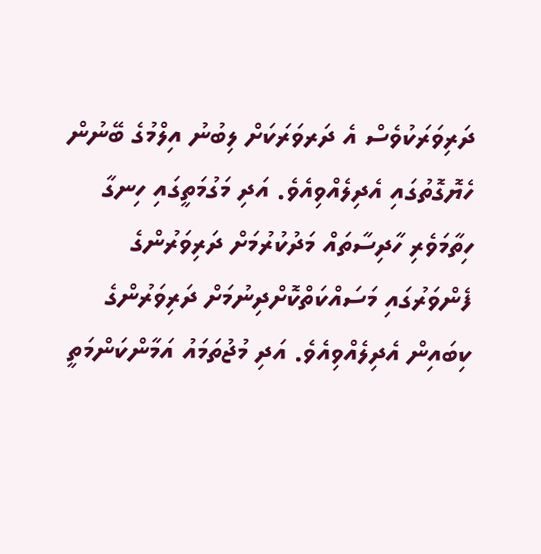ދަރިވަރަކުވެސް އެ ދަރވަރަކަށް ލިބުނު އިލްމުގެ ބޭނުން ހެޔޮގޮތުގައި އެދިލެއްވިއެވެ. އަދި މަގުމަތީގައި ހިނގާ ހިތާމަވެރި ހާދިސާތައް މަދުކުރުމަށް ދަރިވަރުންގެ ފެންވަރުގައި މަސައްކަތްކޮށްދިނުމަށް ދަރިވަރުންގެ ކިބައިން އެދިލެއްވިއެވެ. އަދި މުޖުތަމައު އަމާންކަންމަތީ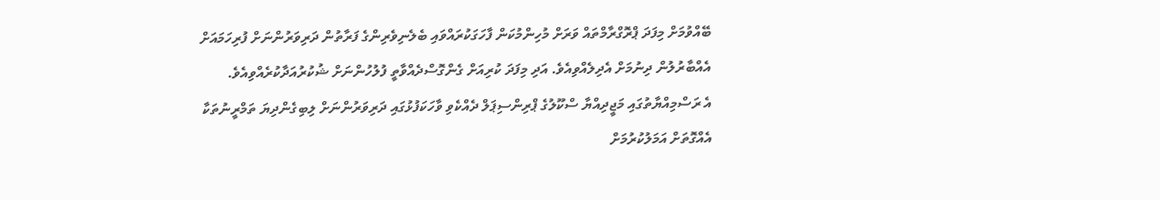ބޭއްވުމަށް މިފަދަ ޕްރޮގްރާމްތައް ވަރަށް މުހިންމުކަން ފާހަގަކުރައްވައި ބެލެނިވެރިންގެ ފަރާތުން ދަރިވަރުންނަށް ފުރިހަމައަށް އެއްބާރުލުން ދިނުމަށް އެދިލެއްވިއެވެ. އަދި މިފަދަ ކުރިއަށް ގެންގޮސްދެއްވާތީ ފުލުހުންނަށް ޝުކުރުއަދާކުރެއްވިއެވެ.
އެ ރަސްމިއްޔާތުގައި މަޖީދިއްޔާ ސްކޫލުގެ ޕްރިންސިޕަލް ދެއްކެވި ވާހަކަފުޅުގައި ދަރިވަރުންނަށް ލިބިގެންދިޔަ ތަމްރީނުތަކާ އެއްގޮތަށް އަމަލުކުރުމަށް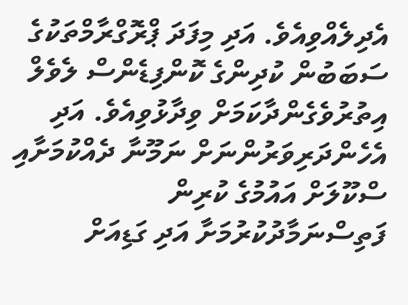އެދިލެއްވިއެވެ. އަދި މިފަދަ ޕްރޮގްރާމްތަކުގެ ސަބަބުން ކުދިންގެ ކޮންފިޑެންސް ލެވެލް އިތުރުވެގެންދާކަމަށް ވިދާޅުވިއެވެ. އަދި އެހެންދަރިވަރުންނަށް ނަމޫނާ ދެއްކުމަށާއި ސްކޫލަށް އައުމުގެ ކުރިން ފަތިސްނަމާދުކުރުމަށާ އަދި ގަޑިއަށް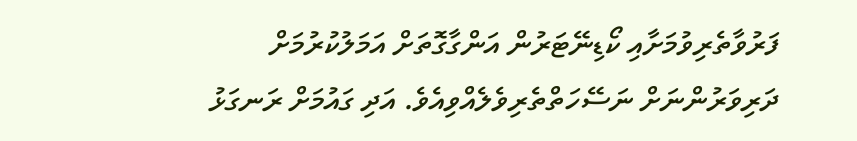ފަރުވާތެރިވުމަށާއި ކޯޑިނޭޓަރުން އަންގާގޮތަށް އަމަލުކުރުމަށް ދަރިވަރުންނަށް ނަސޭހަތްތެރިވެލެއްވިއެވެ. އަދި ގައުމަށް ރަނގަޅު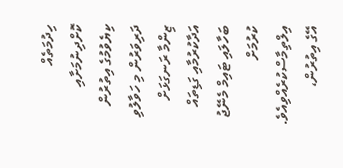ހިދުމަތެއް ކޮށްދިނުމަށާއި ކިޔެވުމުގެ އިތުރުން ދަރިވަރުން މި ހަވާލުވި ޒިންމާ ރަނގަޅަށް އަދާކުރުމާއި ގަޑިތައް ބަހާލައި ޓައިމް މެނޭޖު ކުރުމަށް އިލްތިމާސްކުރެއްވިއެވެ.
އޭގެ އިތުރުން،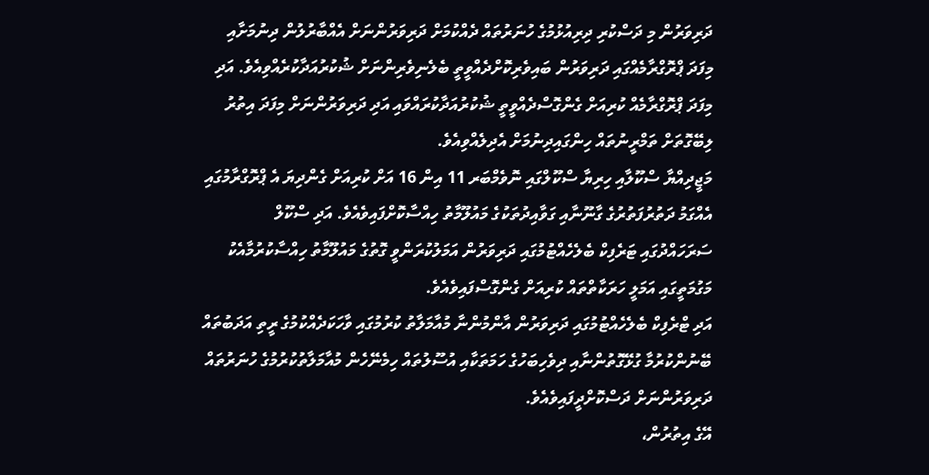ދަރިވަރުން މި ދަސްކުރި ދިރިއުޅުމުގެ ހުނަރުތައް ދެއްކުމަށް ދަރިވަރުންނަށް އެއްބާރުލުން ދިނުމަށާއި މިފަދަ ޕްރޮގްރާމެއްގައި ދަރިވަރުން ބައިވެރިކޮށްދެއްވީތީ ބެލެނިވެރިންނަށް ޝުކުރުއަދާކުރެއްވިއެވެ. އަދި މިފަދަ ޕްރޮގްރާމެއް ކުރިއަށް ގެންގޮސްދެއްވީތީ ޝުކުރުއަދާކުރައްވައި އަދި ދަރިވަރުންނަށް މިފަދަ އިތުރު ލިބޭގޮތަށް ތަމްރީނުތައް ހިންގައިދިނުމަށް އެދިލެއްވިއެވެ.
މަޖީދިއްޔާ ސްކޫލާއި ހިރިޔާ ސްކޫލްގައި ނޮވެމްބަރ 11 އިން 16 އަށް ކުރިއަށް ގެންދިޔަ އެ ޕްރޮގްރާމުގައި އެއްގަމު ދަތުރުފަތުރުގެ ގާނޫނާއި ގަވާއިދުތަކުގެ މައުލޫމާތު ހިއްސާކޮށްފައިވެއެވެ. އަދި ސްކޫލް ސަރަހައްދުގައި ޓަރެފިކް ބެލެހެއްޓުމުގައި ދަރިވަރުން އަމަލުކުރަންވީ ގޮތުގެ މައުލޫމާތު ހިއްސާކުރުމާއެކު މަގުމަތީގައި އަމަލީ ހަރަކާތްތައް ކުރިއަށް ގެންގޮސްފައިވެއެވެ.
އަދި ޓްރެފިކް ބެލެހެއްޓުމުގައި ދަރިވަރުން އާންމުންނާ މުއާމަލާތު ކުރުމުގައި ވާހަކަދެއްކުމުގެ ރީތި އަދަބުތައް ބޭނުންކުރުމާ ގުޅޭގޮތުންނާއި ދިވެހިބަހުގެ ހަމަތަކާއި އުސޫލުތައް ހިމެނޭހެން މުއާމަލާތުކުރުމުގެ ހުނަރުތައް ދަރިވަރުންނަށް ދަސްކޮށްދީފައިވެއެވެ.
އޭގެ އިތުރުން،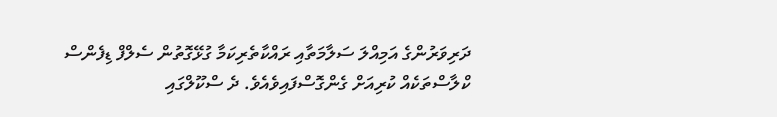ދަރިވަރުންގެ އަމިއްލަ ސަލާމަތާއި ރައްކާތެރިކަމާ ގުޅޭގޮތުން ސެލްފް ޑިފެންސް ކްލާސްތަކެއް ކުރިއަށް ގެންގޮސްފައިވެއެވެ. ދެ ސްކޫލްގައި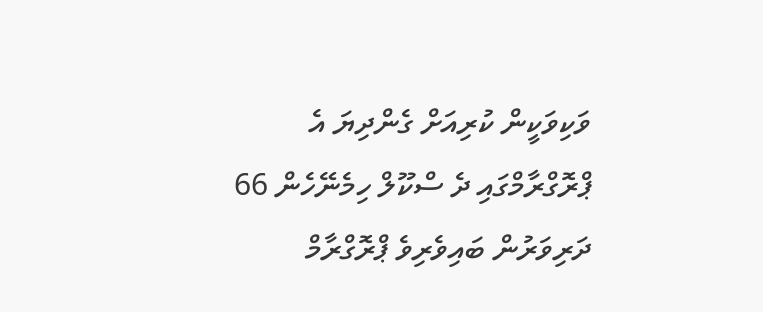ވަކިވަކީން ކުރިއަށް ގެންދިޔަ އެ ޕްރޮގްރާމްގައި ދެ ސްކޫލް ހިމެނޭހެން 66 ދަރިވަރުން ބައިވެރިވެ ޕްރޮގްރާމް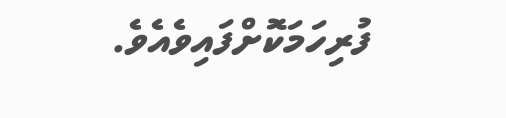ފުރިހަމަކޮށްފައިވެއެވެ.